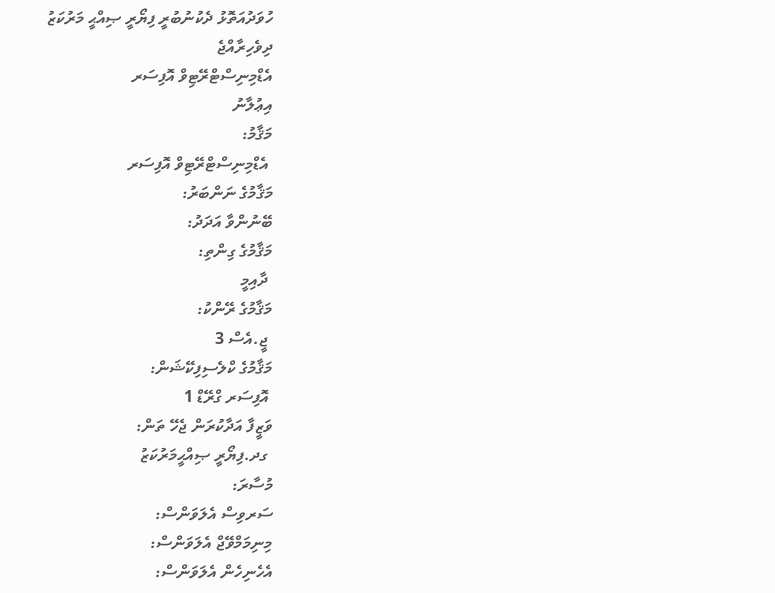ހުވަދުއަތޮޅު ދެކުނުބުރީ ފިޔޯރީ ޞިއްޙީ މަރުކަޒު
ދިވެހިރާއްޖެ
އެޑްމިނިސްޓްރޭޓިވް އޮފިސަރ
އިޢުލާނު
މަޤާމު:
 އެޑްމިނިސްޓްރޭޓިވް އޮފިސަރ
މަޤާމުގެ ނަންބަރު:
ބޭނުންވާ އަދަދު:
މަޤާމުގެ ގިންތި:
 ދާއިމީ
މަޤާމުގެ ރޭންކު:
 ޖީ.އެސް 3
މަޤާމުގެ ކްލެސިފިކޭޝަން:
 އޮފިސަރ ގްރޭޑް 1
ވަޒީފާ އަދާކުރަން ޖެހޭ ތަން:
 ގދ.ފިޔޯރީ ޞިއްޙީމަރުކަޒު
މުސާރަ:
ސަރވިސް އެލަވަންސް:
މިނިމަމްވޭޖް އެލަވަންސް:
އެހެނިހެން އެލަވަންސް: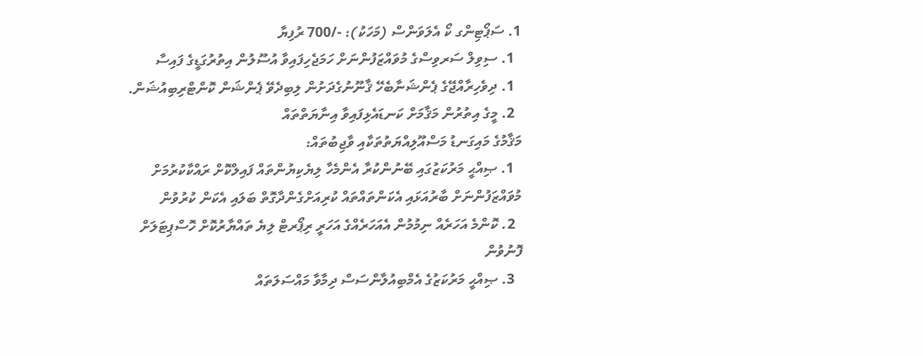1. ސަޕޯޓިންގ ކޯ އެލަވަންސް (މަހަކު): -/700 ރުފިޔާ
  1. ސިވިލް ސަރވިސްގެ މުވައްޒަފުންނަށް ހަމަޖެހިފައިވާ އުސޫލުން އިތުރުގަޑީގެ ފައިސާ
  1. ދިވެހިރާއްޖޭގެ ޕެންޝަނާބެހޭ ޤާނޫނުގެދަށުން ލިބިދެވޭ ޕެންޝަން ކޮންޓްރިބިއުޝަން.
  2. މީގެ އިތުރުން މަޤާމަށް ކަނޑައެޅިފައިވާ އިނާޔަތްތައް
މަޤާމުގެ މައިގަނޑު މަސްއޫލިއްޔަތުތަކާއި ވާޖިބުތައް:
  1. ޞިއްޙީ މަރުކަޒުގައި ބޭނުންކުރާ އެންމެހާ ލިޔެކިޔުންތައް ފައިލްކޮށް ރައްކާކުރުމަށް މުވައްޒަފުންނަށް ބާރުއަޅައި އެކަންތައްތައް ކުރިއަށްގެންދާގޮތް ބަލައި އެކަން ކުރުވުން
  2. ކޮންމެ އަހަރެއް ނިމުމުން އެއަހަރެއްގެ އަހަރީ ރިޕޯރޓް ލިޔެ ތައްޔާރުކޮށް ހޮސްޕިޓަލަށް ފޮނުވުން
  3. ޞިއްޙީ މަރުކަޒުގެ އެމްބިއުލާންސަސް ދިމާވާ މައްސަލަތައް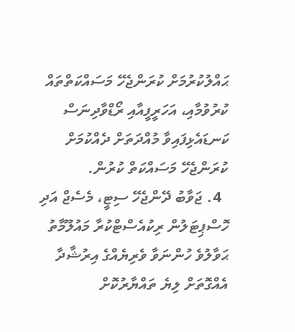ޙައްލުކުރުމަށް ކުރަންޖެހޭ މަސައްކަތްތައް ކުރުވުމާއި، އަހަރީފީއާއި ރޯޑްވާދިނަސް ކަނޑައެޅިފައިވާ މުއްދަތަށް ދެއްކުމަށް ކުރަންޖެހޭ މަސައްކަތް ކުރުން.
  4. ޖަވާބު ދޭންޖެހޭ ސިޓީ، މެސެޖް އަދި ހޮސްޕިޓަލުން ރިކުއެސްޓްކުރާ މައުލޫމާތު ޙަވާލުވެ ހުންނަވާ ވެރިޔެއްގެ އިރުޝާދާ އެއްގޮތަށް ލިޔެ ތައްޔާރުކޮށް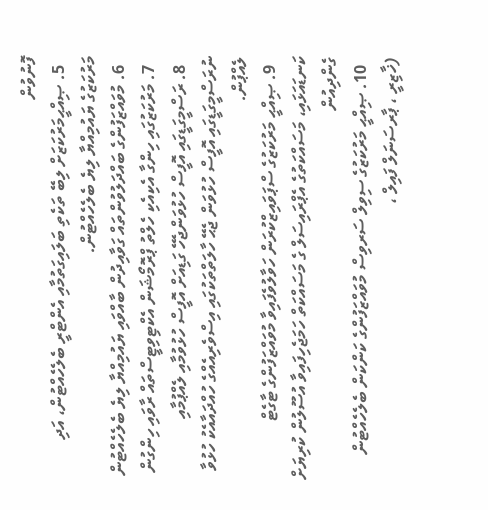ފޮނުވުން
  5. ޞިއްޙީމަރުކަޒަށް ލިބޭ ތަކެތި ބަލައިގަތުމާއި އެންޓްރީ ބެލެހެއްޓުން، އަދި މަރުކަޒުގެ ޔައުމިއްޔާ ލިޔެ ބެލެހެއްޓުން.
  6. މުވައްޒަފުންގެ ބައްދަލުވުންތައް ގަވާއިދުން ބާއްވައި ޔައުމިއްޔާ ލިޔެ ބެލެހެއްޓުން
  7. މަރުކަޒުގައި ހިންގާ އެކިއެކި ހެލްތު ޕްރޮމޯޝަން އެކްޓިވިޓީސްތައް ރާވައި ހިންގުން
  8. ރަސްމީގަޑީގައި އޮފީސް ހުޅުވަންޖެހޭ ގަޑިއަށް އޮފީސް ހުޅުވުމާއި ލެއްޕުމާއި ނުރަސްމީގަޑީގައި އޮފީސް ހުޅުވަން ޖެޙޭ ހާލަތްތަކުގައި އިސްވެރިއެއްގެ ހުއްދައާއެކު ހުޅުވާ ލެއްޕުން.
  9. ޞިއްޙީ މަރުކަޒުގެ ސްޕަވައިޒްކުރަން ހަވާލުވެފައިވާ މުވައްޒަފުންގެ ޓާގެޓް ކަނޑައަޅައި، މަސައްކަތުގެ އެޕްރައިސަލް ގެ މަސައްކަތް ހަމަޖެހިފައިވާ އުސޫލުން ކުރިޔަށް ގެންދިއުން
  10. ޞިއްޙީ މަރުކަޒުގެ ސިވިލް ސަރވިސް މުވައްޒަފުންގެ ކަންކަން ބެލެހެއްޓުން (ޚާޒިރީ ، ޕާރސަނަލް ފައިލް ،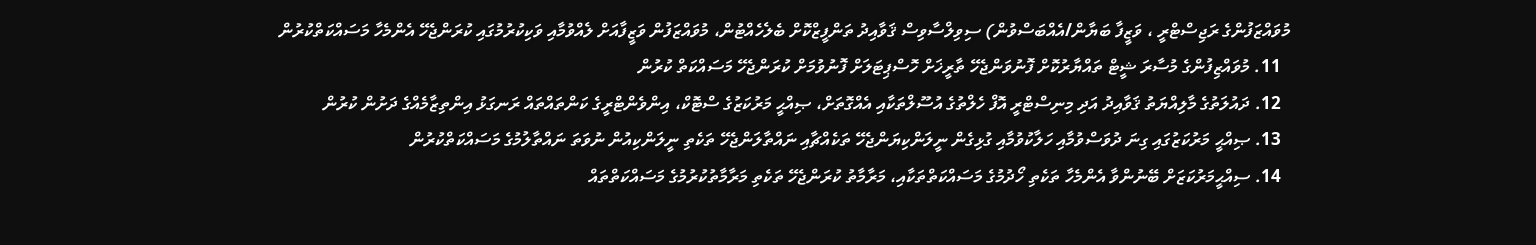މުވައްޒަފުންގެ ރަޖިސްޓްރީ ، ވަޒީފާ ބަޔާން/އެއްބަސްވުން) ސިވިލްސާވިސް ޤަވާއިދު ތަންފީޒްކޮށް ބެލެހެއްޓުން، މުވައްޒަފުން ވަޒީފާއަށް ލެއްވުމާއި ވަކިކުރުމުގައި ކުރަންޖެހޭ އެންމެހާ މަސައްކަތްކުރުން
  11. މުވައްޒިފުންގެ މުސާރަ ޝީޓް ތައްޔާރުކޮށް ފޮނުވަންޖެހޭ ތާރީޚަށް ހޮސްޕިޓަލަށް ފޮނުވުމަށް ކުރަންޖެހޭ މަސައްކަތް ކުރުން
  12. ދައުލަތުގެ މާލިއްޔަތު ޤަވާއިދު އަދި މިނިސްޓްރީ އޮފް ހެލްތުގެ އުސޫލްތަކާއި އެއްގޮތަށް، ޞިއްޙީ މަރުކަޒުގެ ސްޓޮކް، އިންވެންޓްރީގެ ކަންތައްތައް ރަނގަޅު އިންތިޒާމެއްގެ ދަށުން ކުރުން
  13. ޞިއްޙީ މަރުކަޒުގައި ގިނަ ދުވަސްވުމާއި ހަލާކުވުމާއި ގުޅިގެން ނީލަންކިޔަންޖެހޭ ތަކެއްޗާއި ނައްތާލަންޖެހޭ ތަކެތި ނީލަންކިއުން ނުވަތަ ނައްތާލުމުގެ މަސައްކަތްކުރުން
  14. ސިއްޙީމަރުކަޒަށް ބޭނުންވާ އެންމެހާ ތަކެތި ހޯދުމުގެ މަސައްކަތްތަކާއި، މަރާމާތު ކުރަންޖެހޭ ތަކެތި މަރާމާތުކުރުމުގެ މަސައްކަތްތައް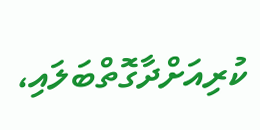ކުރިއަށްދާގޮތްބަލައި،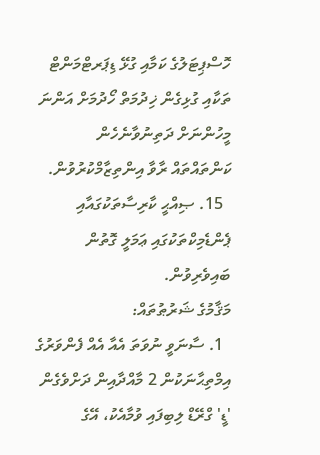ހޮސްޕިޓަލުގެ ކަމާއި ގުޅޭ ޑިޕަރޓްމަންޓް ތަކާއި ގުޅިގެން ޚިދުމަތް ހޯދުމަށް އަންނަ މީހުންނަށް ދަތިނުވާނެހެން ކަންތައްތައް ރާވާ އިންތިޒާމްކުރުވުން.
  15. ޞިއްޙީ ކާރިސާތަކުގައާއި ޕެންޑެމިކްތަކުގައި ޢަމަލީ ގޮތުން ބައިވެރިވުން.
މަޤާމުގެ ޝަރުޠުތައް:
  1. ސާނަވީ ނުވަތަ އެއާ އެއް ފެންވަރުގެ އިމްތިޙާނަކުން 2 މާއްދާއިން ދަށްވެގެން 'ޑީ' ގްރޭޑް ލިބިފައި ވުމާއެކު، އޭގެ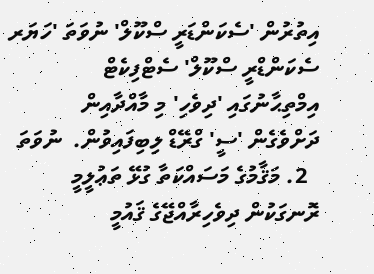އިތުރުން 'ސެކަންޑަރީ ސްކޫލް' ނުވަތަ 'ހަޔަރ ސެކަންޑްރީ ސްކޫލް' ސެޓްފިކެޓް އިމްތިޙާނުގައި 'ދިވެހި' މި މާއްދާއިން ދަށްވެގެން 'ސީ' ގްރޭޑް ލިބިފައިވުން.  ނުވަތަ
  2. މަޤާމުގެ މަސައްކަތާ ގުޅޭ ތަޢުލީމީ ރޮނގަކުން ދިވެހިރާއްޖޭގެ ޤައުމީ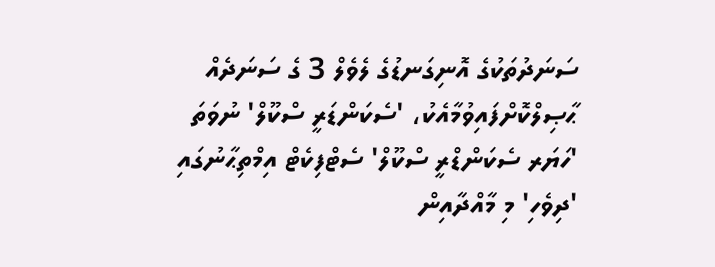ސަނަދުތަކުގެ އޮނިގަނޑުގެ ލެވެލް 3 ގެ ސަނަދެއް ޙާޞިލްކޮށްފައިވުމާއެކު، 'ސެކަންޑަރީ ސްކޫލް' ނުވަތަ 'ހަޔަރ ސެކަންޑްރީ ސްކޫލް' ސެޓްފިކެޓް އިމްތިޙާނުގައި 'ދިވެހި' މި މާއްދާއިން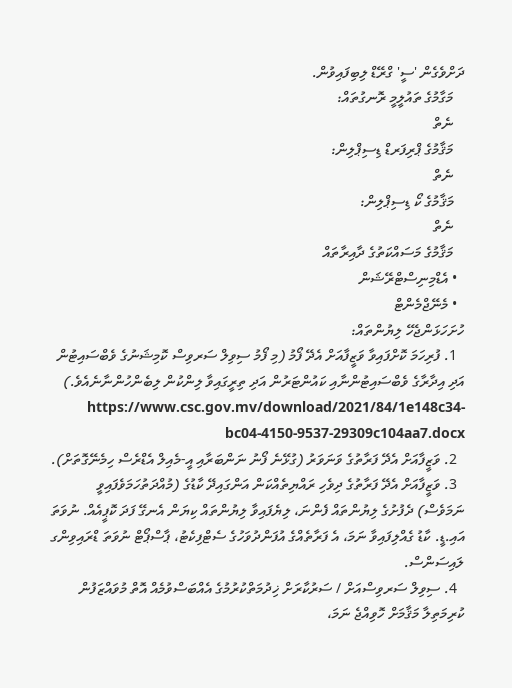ދަށްވެގެން 'ސީ' ގްރޭޑް ލިބިފައިވުން.
   މަގާމުގެ ތައުލީމީ ރޮނގުތައް:
   ނެތް
   މަޤާމުގެ ޕްރިފަރޑް ޑިސިޕްލިން:
   ނެތް
   މަޤާމުގެ ކޯ ޑިސިޕްލިން:
   ނެތް
   މަޤާމުގެ މަސައްކަތުގެ ދާއިރާތައް
  • އެޑްމިނިސްޓްރޭޝަން
  • މެނޭޖްމެންޓް
ހުށަހަޅަންޖެހޭ ލިޔުންތައް:
  1. ފުރިހަމަ ކޮށްފައިވާ ވަޒީފާއަށް އެދޭ ފޯމު (މި ފޯމު ސިވިލް ސަރވިސް ކޮމިޝަނުގެ ވެބްސައިޓުން އަދި އިދާރާގެ ވެބްސައިޓުންނާއި ކައުންޓަރުން އަދި ތިރީގައިވާ ލިންކުން ލިބެންހުންނާނެއެވެ.)  https://www.csc.gov.mv/download/2021/84/1e148c34-bc04-4150-9537-29309c104aa7.docx
  2. ވަޒީފާއަށް އެދޭ ފަރާތުގެ ވަނަވަރު (ގުޅޭނެ ފޯނު ނަންބަރާއި އީ-މެއިލް އެޑްރެސް ހިމެނޭގޮތަށް).
  3. ވަޒީފާއަށް އެދޭ ފަރާތުގެ ދިވެހި ރައްޔިތެއްކަން އަންގައިދޭ ކާޑުގެ (މުއްދަތުހަމަވެފައިވީ ނަމަވެސް) ދެފުށުގެ ލިޔުންތައް ފެންނަ، ލިޔެފައިވާ ލިޔުންތައް ކިޔަން އެނގޭ ފަދަ ކޮޕީއެއް. ނުވަތަ އައި.ޑީ. ކާޑު ގެއްލިފައިވާ ނަމަ، އެ ފަރާތެއްގެ އުފަންދުވަހުގެ ސެޓްފިކެޓު، ޕާސްޕޯޓް ނުވަތަ ޑްރައިވިންގ ލައިސަންސް.
  4. ސިވިލް ސަރވިސްއަށް / ސަރުކާރަށް ޚިދުމަތްކުރުމުގެ އެއްބަސްވުމެއް އޮތް މުވައްޒަފުން ކުރިމަތިލާ މަޤާމަށް ހޮވިއްޖެ ނަމަ،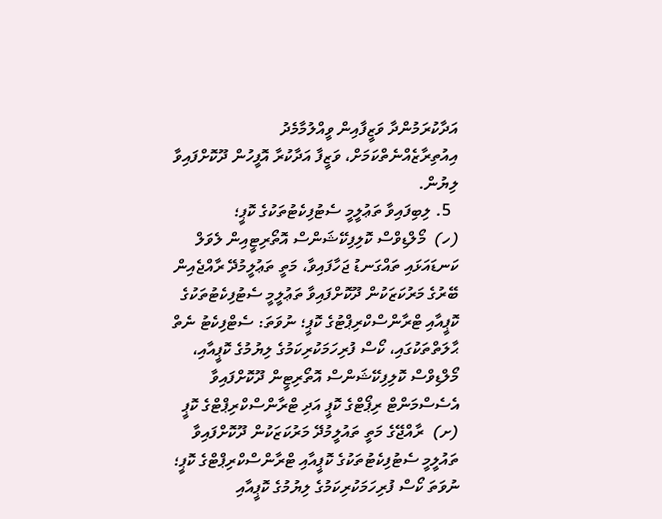އަދާކުރަމުންދާ ވަޒީފާއިން ވީއްލުމާމެދު އިއުތިރާޒެއްނެތްކަމަށް، ވަޒީފާ އަދާކުރާ އޮފީހުން ދޫކޮށްފައިވާ ލިޔުން.
  5. ލިބިފައިވާ ތަޢުލީމީ ސެޓުފިކެޓުތަކުގެ ކޮޕީ؛
(ހ)  މޯލްޑިވްސް ކޮލިފިކޭޝަންސް އޮތޯރިޓީއިން ލެވަލް ކަނޑައަޅައި ތައްގަނޑު ޖަހާފައިވާ، މަތީ ތަޢުލީމުދޭ ރާއްޖެއިން ބޭރުގެ މަރުކަޒަކުން ދޫކޮށްފައިވާ ތަޢުލީމީ ސެޓުފިކެޓުތަކުގެ ކޮޕީއާއި ޓްރާންސްކްރިޕްޓުގެ ކޮޕީ؛ ނުވަތަ: ސެޓްފިކެޓު ނެތް ޙާލަތްތަކުގައި، ކޯސް ފުރިހަމަކުރިކަމުގެ ލިޔުމުގެ ކޮޕީއާއި، މޯލްޑިވްސް ކޮލިފިކޭޝަންސް އޮތޯރިޓީން ދޫކޮށްފައިވާ އެސެސްމަންޓް ރިޕޯޓްގެ ކޮޕީ އަދި ޓްރާންސްކްރިޕްޓްގެ ކޮޕީ
(ށ)  ރާއްޖޭގެ މަތީ ތައުލީމުދޭ މަރުކަޒަކުން ދޫކޮށްފައިވާ ތައުލީމީ ސެޓުފިކެޓުތަކުގެ ކޮޕީއާއި ޓްރާންސްކްރިޕްޓްގެ ކޮޕީ؛ ނުވަތަ ކޯސް ފުރިހަމަކުރިކަމުގެ ލިޔުމުގެ ކޮޕީއާއި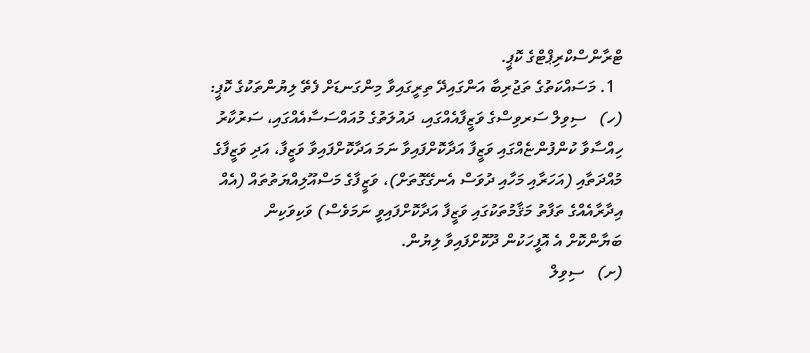ޓްރާންސްކްރިޕްޓްގެ ކޮޕީ.
  1. މަސައްކަތުގެ ތަޖުރިބާ އަންގައިދޭ ތިރީގައިވާ މިންގަނޑަށް ފެތޭ ލިޔުންތަކުގެ ކޮޕީ:
(ހ)   ސިވިލް ސަރވިސްގެ ވަޒީފާއެއްގައި، ދައުލަތުގެ މުއައްސަސާއެއްގައި، ސަރުކާރު ހިއްސާވާ ކުންފުންޏެއްގައި ވަޒީފާ އަދާކޮށްފައިވާ ނަމަ އަދާކޮށްފައިވާ ވަޒީފާ، އަދި ވަޒީފާގެ މުއްދަތާއި (އަހަރާއި މަހާއި ދުވަސް އެނގޭގޮތަށް)، ވަޒީފާގެ މަސްއޫލިއްޔަތުތައް (އެއް އިދާރާއެއްގެ ތަފާތު މަޤާމުތަކުގައި ވަޒީފާ އަދާކޮށްފައިވީ ނަމަވެސް) ވަކިވަކިން ބަޔާންކޮށް އެ އޮފީހަކުން ދޫކޮށްފައިވާ ލިޔުން.
(ށ)   ސިވިލް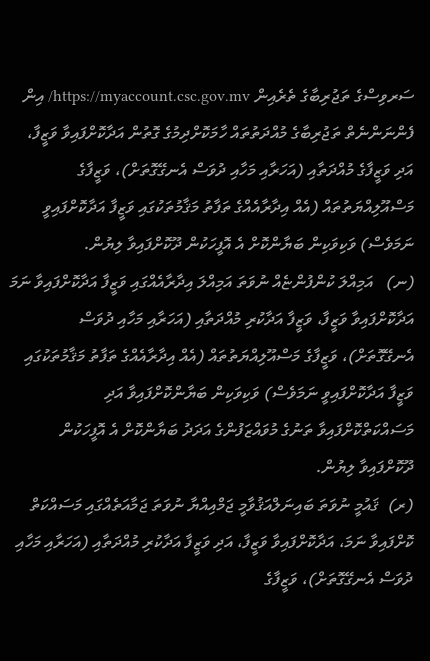ސަރވިސްގެ ތަޖުރިބާގެ ތެރެއިން https://myaccount.csc.gov.mv/ އިން ފެންނަންނެތް ތަޖުރިބާގެ މުއްދަތުތައް ހާމަކޮށްދިމުގެ ގޮތުން އަދާކޮށްފައިވާ ވަޒީފާ، އަދި ވަޒީފާގެ މުއްދަތާއި (އަހަރާއި މަހާއި ދުވަސް އެނގޭގޮތަށް)، ވަޒީފާގެ މަސްއޫލިއްޔަތުތައް (އެއް އިދާރާއެއްގެ ތަފާތު މަޤާމުތަކުގައި ވަޒީފާ އަދާކޮށްފައިވީ ނަމަވެސް) ވަކިވަކިން ބަޔާންކޮށް އެ އޮފީހަކުން ދޫކޮށްފައިވާ ލިޔުން.
(ނ)   އަމިއްލަ ކުންފުންޏެއް ނުވަތަ އަމިއްލަ އިދާރާއެއްގައި ވަޒީފާ އަދާކޮށްފައިވާ ނަމަ އަދާކޮށްފައިވާ ވަޒީފާ، ވަޒީފާ އަދާކުރި މުއްދަތާއި (އަހަރާއި މަހާއި ދުވަސް އެނގޭގޮތަށް)، ވަޒީފާގެ މަސްއޫލިއްޔަތުތައް (އެއް އިދާރާއެއްގެ ތަފާތު މަޤާމުތަކުގައި ވަޒީފާ އަދާކޮށްފައިވީ ނަމަވެސް) ވަކިވަކިން ބަޔާންކޮށްފައިވާ އަދި މަސައްކަތްކޮށްފައިވާ ތަނުގެ މުވައްޒަފުންގެ އަދަދު ބަޔާންކޮށް އެ އޮފީހަކުން ދޫކޮށްފައިވާ ލިޔުން.
(ރ)  ޤައުމީ ނުވަތަ ބައިނަލްއަޤުވާމީ ޖަމްއިއްޔާ ނުވަތަ ޖަމާއަތެއްގައި މަސައްކަތް ކޮށްފައިވާ ނަމަ، އަދާކޮށްފައިވާ ވަޒީފާ، އަދި ވަޒީފާ އަދާކުރި މުއްދަތާއި (އަހަރާއި މަހާއި ދުވަސް އެނގޭގޮތަށް)، ވަޒީފާގެ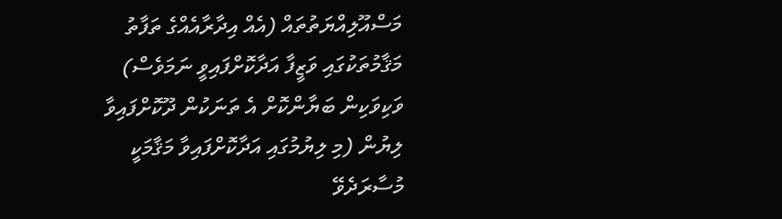މަސްއޫލިއްޔަތުތައް (އެއް އިދާރާއެއްގެ ތަފާތު މަޤާމުތަކުގައި ވަޒީފާ އަދާކޮށްފައިވީ ނަމަވެސް) ވަކިވަކިން ބަޔާންކޮށް އެ ތަނަކުން ދޫކޮށްފައިވާ ލިޔުން (މި ލިޔުމުގައި އަދާކޮށްފައިވާ މަޤާމަކީ މުސާރަދެވޭ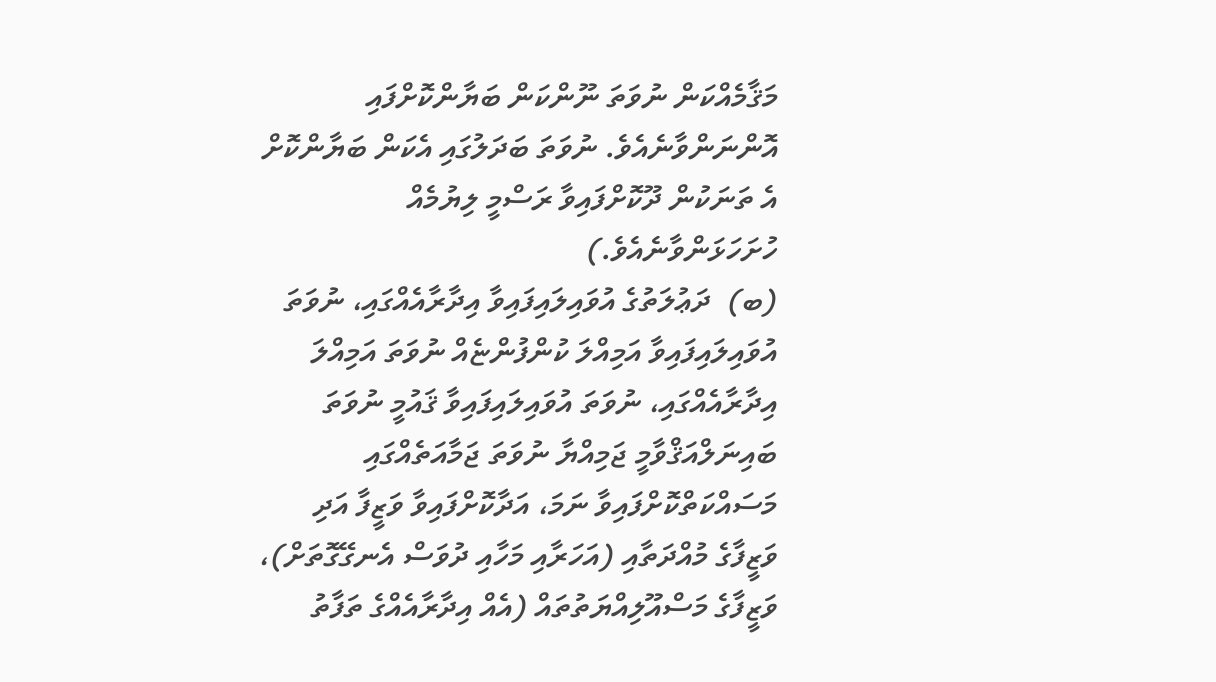މަޤާމެއްކަން ނުވަތަ ނޫންކަން ބަޔާންކޮށްފައި އޮންނަންވާނެއެވެ. ނުވަތަ ބަދަލުގައި އެކަން ބަޔާންކޮށް އެ ތަނަކުން ދޫކޮށްފައިވާ ރަސްމީ ލިޔުމެއް ހުށަހަޅަންވާނެއެވެ.)
(ބ)  ދަޢުލަތުގެ އުވައިލައިފައިވާ އިދާރާއެއްގައި، ނުވަތަ އުވައިލައިފައިވާ އަމިއްލަ ކުންފުންޏެއް ނުވަތަ އަމިއްލަ އިދާރާއެއްގައި، ނުވަތަ އުވައިލައިފައިވާ ޤައުމީ ނުވަތަ ބައިނަލްއަޤްވާމީ ޖަމިއްޔާ ނުވަތަ ޖަމާއަތެއްގައި މަސައްކަތްކޮށްފައިވާ ނަމަ، އަދާކޮށްފައިވާ ވަޒީފާ އަދި ވަޒީފާގެ މުއްދަތާއި (އަހަރާއި މަހާއި ދުވަސް އެނގޭގޮތަށް)، ވަޒީފާގެ މަސްއޫލިއްޔަތުތައް (އެއް އިދާރާއެއްގެ ތަފާތު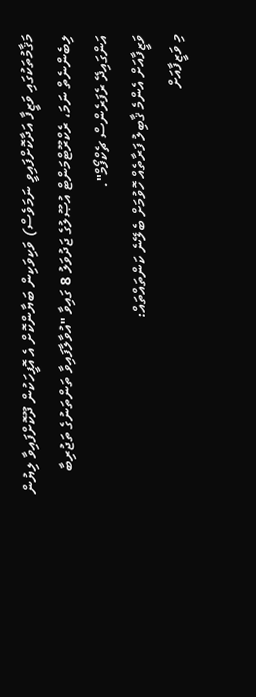މަޤާމުތަކުގައި ވަޒީފާ އަދާކޮށްފައިވީ ނަމަވެސް) ވަކިވަކިން ބަޔާންކޮށް އެ އޮފީހަކުން ދޫކޮށްފައިވާ ލިޔުން ލިބެންނެތް ނަމަ، ރެކްރޫޓްމަންޓް އުޞޫލުގެ ޖަދުވަލު 8 ގައިވާ "އުވާލާފައިވާ ތަންތަނުގެ ތަޖުރިބާ އަންގައިދޭ ރެފަރެންސް ޗެކްފޯމް".
ވަޒީފާއަށް އެންމެ ޤާބިލު ފަރާތެއް ހޮވުމަށް ބެލޭނެ ކަންތައްތައް:
މި ވަޒީފާއަށް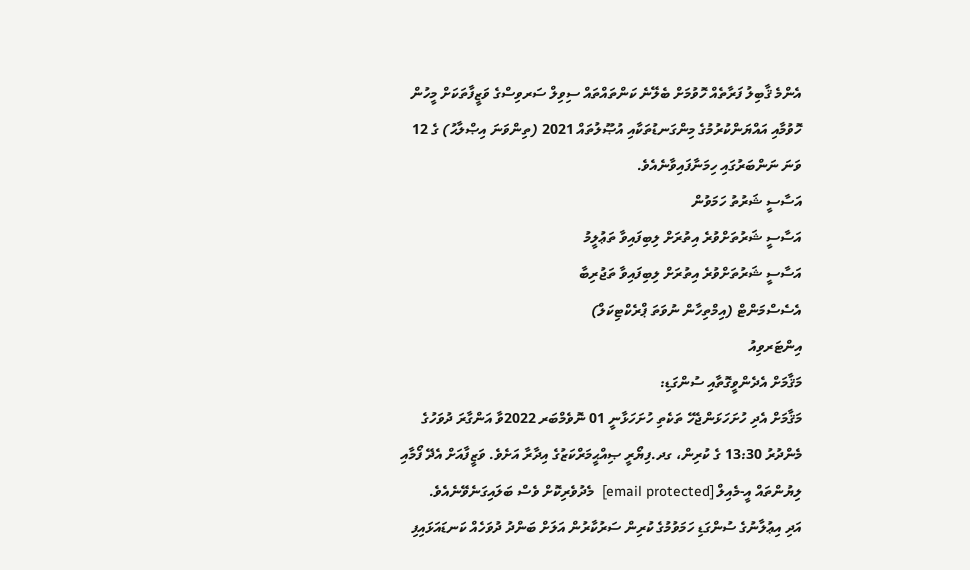އެންމެ ޤާބިލު ފަރާތެއް ހޮވުމަށް ބެލޭނެ ކަންތައްތައް ސިވިލް ސަރވިސްގެ ވަޒީފާތަކަށް މީހުން ހޮވުމާއި އައްޔަންކުރުމުގެ މިންގަނޑުތަކާއި އުޞޫލުތައް 2021 (ތިންވަނަ އިޞްލާޙު) ގެ 12 ވަނަ ނަންބަރުގައި ހިމަނާފައިވާނެއެވެ.
އަސާސީ ޝަރުތު ހަމަވުން
އަސާސީ ޝަރުތަށްވުރެ އިތުރަށް ލިބިފައިވާ ތަޢުލީމު
އަސާސީ ޝަރުތަށްވުރެ އިތުރަށް ލިބިފައިވާ ތަޖުރިބާ
އެސެސްމަންޓް (އިމްތިހާން ނުވަތަ ޕްރެކްޓިކަލް)
އިންޓަރވިއު
މަޤާމަށް އެދެންވީގޮތާއި ސުންގަޑި:
މަޤާމަށް އެދި ހުށަހަޅަންޖެހޭ ތަކެތި ހުށަހަޅާނީ 01 ނޮވެމްބަރ 2022ވާ އަންގާރަ ދުވަހުގެ މެންދުރު 13:30 ގެ ކުރިން، ގދ.ފިޔޯރީ ޞިއްޙީމަރްކަޒުގެ އިދާރާ އަށެވެ. ވަޒީފާއަށް އެދޭ ފޯމާއި ލިޔުންތައް އީ-މެއިލް [email protected]  މެދުވެރިކޮށް ވެސް ބަލައިގަނެވޭނެއެވެ.
އަދި އިޢުލާނުގެ ސުންގަޑި ހަމަވުމުގެ ކުރިން ސަރުކާރުން އަލަށް ބަންދު ދުވަހެއް ކަނޑައަޅައިފި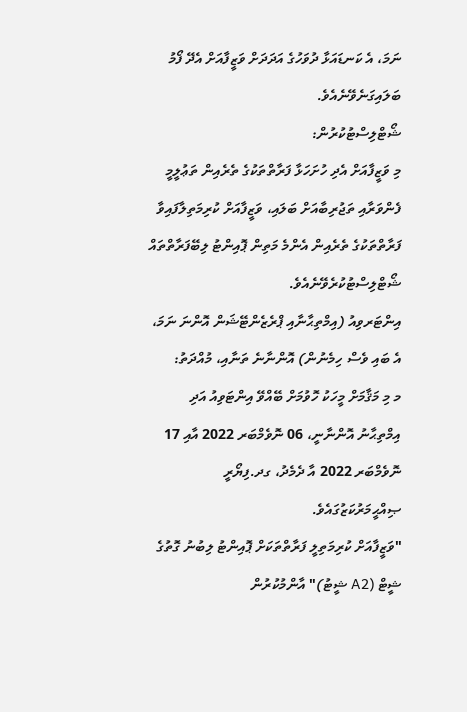ނަމަ، އެ ކަނޑައަޅާ ދުވަހުގެ އަދަދަށް ވަޒީފާއަށް އެދޭ ފޯމު ބަލައިގަނެވޭނެއެވެ.
ޝޯޓްލިސްޓުކުރުން:
މި ވަޒީފާއަށް އެދި ހުށަހަޅާ ފަރާތްތަކުގެ ތެރެއިން ތަޢުލީމީ ފެންވަރާއި ތަޖުރިބާއަށް ބަލައި، ވަޒީފާއަށް ކުރިމަތިލާފައިވާ ފަރާތްތަކުގެ ތެރެއިން އެންމެ މަތިން ޕޮއިންޓު ލިބޭފަރާތްތައް ޝޯޓްލިސްޓުކުރެވޭނެއެވެ.
އިންޓަރވިއު (އިމްތިޙާނާއި ޕްރެޒެންޓޭޝަން އޮންނަ ނަމަ، އެ ބައި ވެސް ހިމެނުން) އޮންނާނެ ތަނާއި، މުއްދަތު:
މ މި މަޤާމަށް މީހަކު ހޮވުމަށް ބޭއްވޭ އިންޓަވިއު އަދި އިމްތިޙާނު އޮންނާނީ، 06 ނޮވެމްބަރ 2022 އާއި 17 ނޮވެމްބަރ 2022 އާ ދެމެދު، ގދ.ފިޔޯރީ ޞިއްޙީމަރުކަޒުގައެވެ.
"ވަޒީފާއަށް ކުރިމަތިލީ ފަރާތްތަކަށް ޕޮއިންޓު ލިބުނު ގޮތުގެ ޝީޓް (A2 ޝީޓު)" އާންމުކުރުން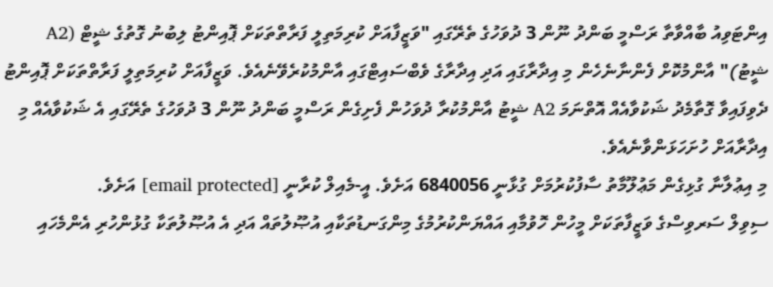އިންޓަވިއު ބާއްވާތާ ރަސްމީ ބަންދު ނޫން 3 ދުވަހުގެ ތެރޭގައި "ވަޒީފާއަށް ކުރިމަތިލީ ފަރާތްތަކަށް ޕޮއިންޓު ލިބުނު ގޮތުގެ ޝީޓް (A2 ޝީޓު)" އާންމުކޮށް ފެންނާނެހެން މި އިދާރާގައި އަދި އިދާރާގެ ވެބްސައިޓްގައި އާންމުކުރެވޭނެއެވެ. ވަޒީފާއަށް ކުރިމަތިލީ ފަރާތްތަކަށް ޕޮއިންޓު ދެވިފައިވާ ގޮތާމެދު ޝަކުވާއެއް އޮތްނަމަ A2 ޝީޓު އާންމުކުރާ ދުވަހުން ފެށިގެން ރަސްމީ ބަންދު ނޫން 3 ދުވަހުގެ ތެރޭގައި އެ ޝަކުވާއެއް މި އިދާރާއަށް ހުށަހަޅަންވާނެއެވެ.
މި އިޢުލާނާ ގުޅިގެން މަޢުލޫމާތު ސާފުކުރުމަށް ގުޅާނީ 6840056 އަށެވެ. އީ-މެއިލް ކުރާނީ [email protected] އަށެވެ.
ސިވިލް ސަރވިސްގެ ވަޒީފާތަކަށް މީހުން ހޮވުމާއި އައްޔަންކުރުމުގެ މިންގަނޑުތަކާއި އުޞޫލުތައް އަދި އެ އުޞޫލުތަކާ ގުޅުންހުރި އެންމެހައި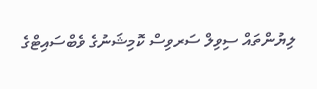ލިޔުންތައް ސިވިލް ސަރވިސް ކޮމިޝަނުގެ ވެބްސައިޓްގެ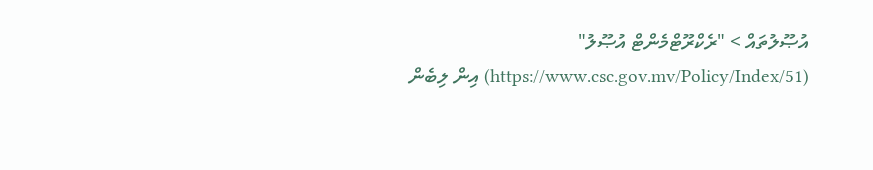އުޞޫލުތައް > "ރެކްރޫޓްމެންޓް އުޞޫލު" (https://www.csc.gov.mv/Policy/Index/51) އިން ލިބެން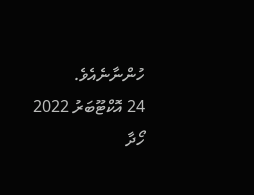ހުންނާނެއެވެ.
24 އޮކްޓޫބަރު 2022
ހޯދާ